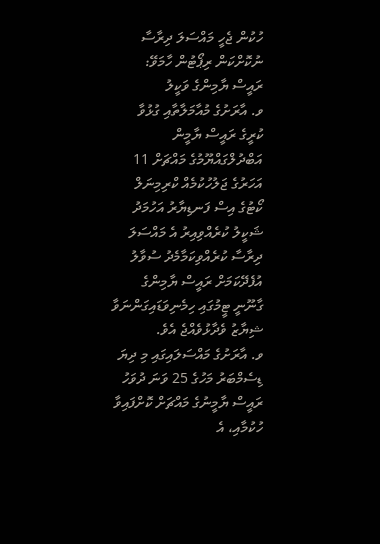ހުކުން ޖެހީ މައްސަލަ ދިރާސާ ނުކޮށްކަން ރިޕޯޓުން ހާމަވޭ: ރައީސް ޔާމިންގެ ވަކީލު
ވ. އާރަށުގެ މުއާމަލާތާއި ގުޅުވާ ކުރީގެ ރައީސް ޔާމީން އަބްދުލްގައްޔޫމުގެ މައްޗަށް 11 އަހަރުގެ ޖަލުހުކުމެއް ކްރިމިނަލް ކޯޓުގެ އިސް ފަނޑިޔާރު އަހުމަދު ޝަކީލު ކުރެއްވިއިރު އެ މައްސަލަ ދިރާސާ ކުރެއްވިކަމާމެދު ސުވާލު އުފެދޭކަމަށް ރައީސް ޔާމިންގެ ގާނޫނީ ޓީމުގައި ހިމެނިވަޑައިގަންނަވާ ޝިޔާޒު ވެދާޅުވެއްޖެ އެވެ.
ވ. އާރަށުގެ މައްސަލައިގައި މި ދިޔަ ޑިސެމްބަރު މަހުގެ 25 ވަނަ ދުވަހު ރައީސް ޔާމީނުގެ މައްޗަށް ކޮށްފައިވާ ހުކުމާއި، އެ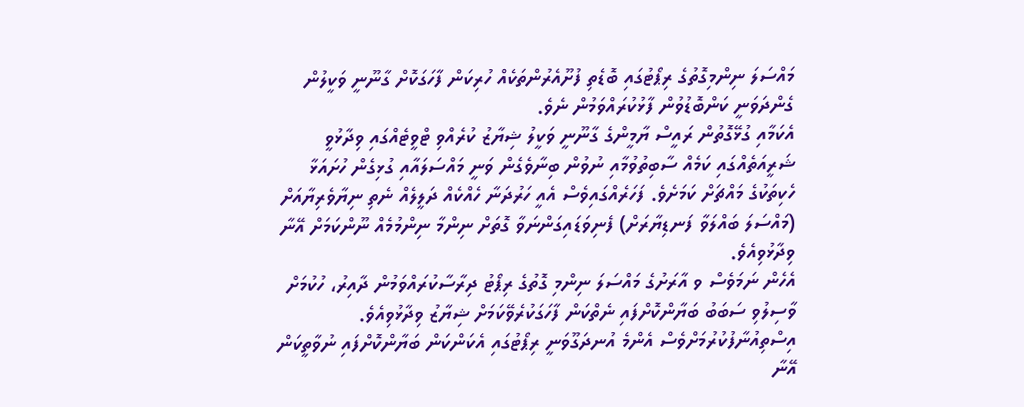މައްސަލަ ނިންމިގޮތުގެ ރިޕޯޓުގައި ބޮޑެތި ފުށޫއެރުންތަކެއް ހުރިކަން ފާހަގަކޮށް ގާނޫނީ ވަކީލުން ގެންދަވަނީ ކަންބޮޑުވުން ފާޅުކުރައްވަމުން ނެވެ.
އެކަމާއި ގުޅޭގޮތުން ރައީސް ޔާމީންގެ ގާނޫނީ ވަކީލު ޝިޔާޒު ކުރެއްވި ޓްވީޓެއްގައި ވިދާޅުވީ ޝަރީއަތެއްގައި ކަމެއް ސާބިތުވުމާއި ނުވުން ބިނާވެގެން ވަނީ މައްސަލައާއި ގުޅިގެން ހުށައަޅާ ހެކިތަކުގެ މައްޗަށް ކަމަށެވެ. ފަހަރެއްގައިވެސް އެއީ ހަރުދަނާ ހެއްކެއް ދަލީލެއް ނެތި ނިޔާވެރިޔާއަށް (މައްސަލަ ބައްލަވާ ފަނޑިޔާރަށް) ފެނިވަޑައިގަންނަވާ ގޮތަށް ނިންމާ ނިންމުމެއް ނޫންކަމަށް އޭނާ ވިދާޅުވިއެވެ.
އެހެން ނަމަވެސް ވ އާރަށުގެ މައްސަލަ ނިންމި ގޮތުގެ ރިޕޯޓު ދިރާސާކުރައްވަމުން ދާއިރު، ހުކުމަށް ވާސިލުވި ސަބަބު ބަޔާންކޮށްފައި ނެތްކަން ފާހަގަކުރެވޭކަމަށް ޝިޔާޒު ވިދާޅުވިއެވެ. އިސްތިއުނާފުކުރުމަށްވެސް އެންމެ އުނދަގޫވަނީ ރިޕޯޓުގައި އެކަންކަން ބަޔާންކޮށްފައި ނުވާތީކަން އޭނާ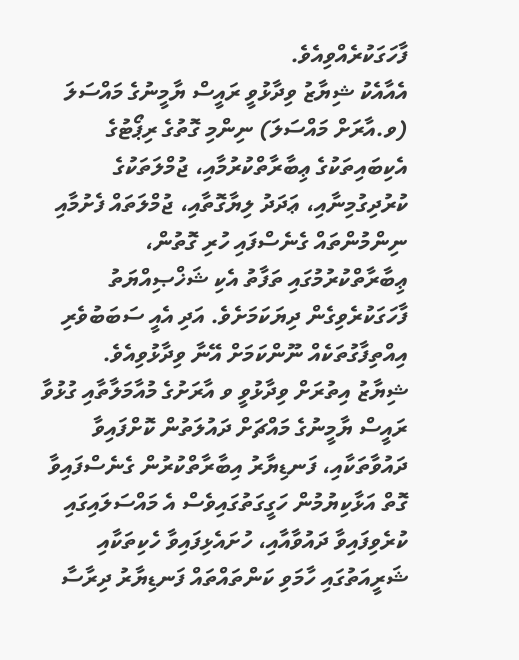ފާހަގަކުރެއްވިއެވެ.
އެއާއެކު ޝިޔާޒު ވިދާޅުވީ ރައީސް ޔާމީނުގެ މައްސަލަ (ވ.އާރަށް މައްސަލަ) ނިންމި ގޮތުގެ ރިޕޯޓުގެ އެކިބައިތަކުގެ ޢިބާރާތްކުރުމާއި، ޖުމްލަތަކުގެ ކުރުދިގުމިނާއި، ޢަދަދު ލިޔާގޮތާއި، ޖުމްލަތައް ފެށުމާއި ނިންމުންތައް ގެނެސްފައި ހުރި ގޮތުން، ޢިބާރާތްކުރުމުގައި ތަފާތު އެކި ޝަޚްޞިއްޔަތު ފާހަގަކުރެވިގެން ދިޔަކަމަށެވެ. އަދި އެއީ ސަބަބުވެރި އިއްތިފާގުތަކެއް ނޫންކަމަށް އޭނާ ވިދާޅުވިއެވެ.
ޝިޔާޒު އިތުރަށް ވިދާޅުވީ ވ އާރަށުގެ މުއާމަލާތާއި ގުޅުވާ ރައީސް ޔާމީނުގެ މައްޗަށް ދައުލަތުން ކޮށްފައިވާ ދައުވާތަކާއި، ފަނޑިޔާރު އިބާރާތްކުރުން ގެނެސްފައިވާ ގޮތް އަޅާކިޔުމުން ހަގީގަތުގައިވެސް އެ މައްސަލައިގައި ކުރެވިފައިވާ ދައުވާއާއި، ހުށައެޅިފައިވާ ހެކިތަކާއި ޝަރީއަތުގައި ހާމަވި ކަންތައްތައް ފަނޑިޔާރު ދިރާސާ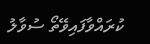ކުރައްވާފައިވޭތޯ ސުވާލު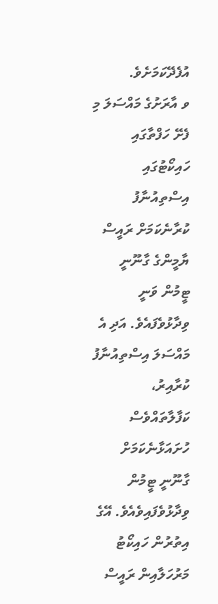އުފެދޭކަމަށެވެ.
ވ އާރަށުގެ މައްސަލަ މި ފެށޭ ހަފްތާގައި ހައިކޯޓުގައި އިސްތިއުނާފު ކުރާނެކަމަށް ރައީސް ޔާމީންގެ ގާނޫނީ ޓީމުން ވަނީ ވިދާޅުވެފައެވެ. އަދި އެ މައްސަލަ އިސްތިއުނާފު ކުރާއިރު، ކަފާލާތައްވެސް ހުށައަޅާނެކަމަށް ގާނޫނީ ޓީމުން ވިދާޅުވެފައިވެއެވެ. އޭގެ އިތުރުން ހައިކޯޓު މަރުހަލާއިން ރައީސް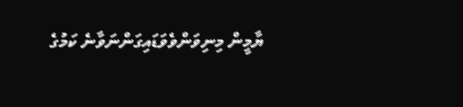ޔާމީން މިނިވަންވެވަޑައިގަންނަވާނެ ކަމުގެ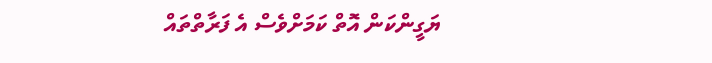ޔަގީންކަން އޮތް ކަމަށްވެސް އެ ފަރާތްތައް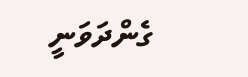ގެންދަވަނީ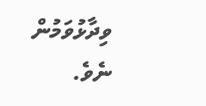ވިދާޅުވަމުން ނެވެ.